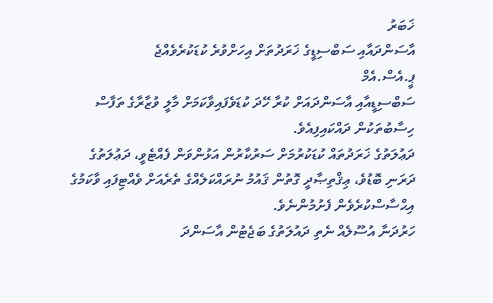ޚަބަރު
އާސަންދައާއި ސަބްސިޑީގެ ޚަރަދުތަށް އިހަށްވުރެ ކުޑަކުރެވެއްޖެ
ޕީ.އެސް.އެމް
ސަބްސިޑީއާއި އާސަންދައަށް ކުރާ ހޭދަ ކުޑަވެފައިވާކަމަށް މާލީ ވުޒާރާގެ ތަފާސް ހިސާބުތަކުން ދައްކައިފިއެވެ.
ދަޢުލަތުގެ ޚަރަދުތައް ކުޑަކުރުމަށް ސަރުކާރުން އަޅުންވަން ފެއްޓެވީ، ދަޢުލަތުގެ ދަރަނި ބޮޑުވެ، ޢިޤްތިޞާދީ ގޮތުން ޤައުމު ނުރައްކަލެއްގެ ތެރެއަށް ވެއްޓިފައި ވާކަމުގެ އިޙްސާސްކުރެވެން ފެށުމުންނެވެ.
ހަރުދަނާ އުސޫލެއް ނެތި ދައުލަތުގެ ބަޖެޓުން އާސަންދަ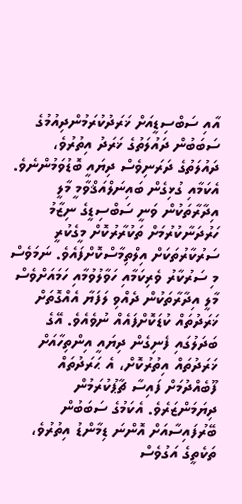އާއި ސަބްސިޑީއަށް ޚަރަދުކުރަމުންދިއުމުގެ ސަބަބުން ދައުލަތުގެ ޚަރަދު އިތުރުވެ، ދައުލަތުގެ ދަރަނިވެސް ދިޔައީ ބޮޑުވަމުންނެވެ. އެކަމާއި ގުޅިގެން ބައިނަލްއަޤްވާމީ މާލީ އިދާރާތަކުން ވަނީ ސަބްސިޑީގެ ނިޒާމު ހަރުދަނާކުރުމަށް ތަކުރާރުކޮށް މީގެކުރީ ސަރުކާރުތަކަށް އިލްތިމާސްކޮށްފައެވެ. ނަމަވެސް މި ސަރުކާރު ވެރިކަމާއި ހަވާލުވުމާއި ހަމައަށްވެސް މާލީ އިދާރާތަކުން ދެއްވި ލަފަޔާ އެއްގޮތަށް ޚަރަދުތައް ކުޑަކޮށްފައެއް ނުވެއެވެ. އޭގެ ބަދަލުގައި ފެނިގެން ދިޔައީ އިންތިހާއަށް ޚަރަދުތައް އިތުރުކޮށް، އެ ޙަރަދުތައް ފޫބެއްދުމަށް ފައިސާ ޗާޕުކުރަމުން ދިޔަމަންޒަރެވެ. އެކަމުގެ ސަބަބުން ބޭރުފައިސާއަށް އޮންނަ ޑިމާންޑު އިތުރުވެ، ތަކެތީގެ އަގުވެސް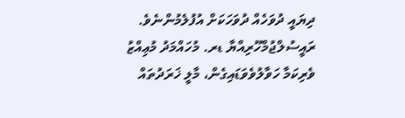ދިޔައީ ދުވަހެއް ދުވަހަކަށް އުފުލެމުންނެވެ.
ރައީސުލްޖުމްހޫރިއްޔާ ޑރ. މުހައްމަދު މުޢިއްޒު ވެރިކަމާ ހަވާލުވެވަޑައިގެން، މާލީ ޚަރަދުތައް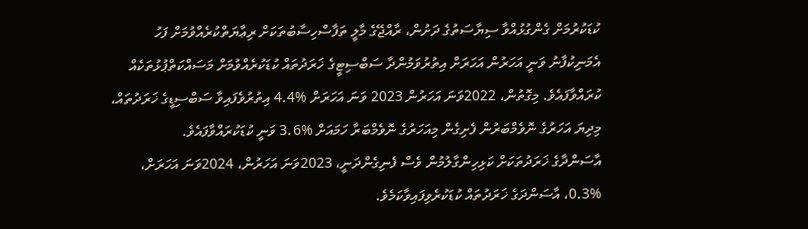ކުޑަކުރުމަށް ގެންގުޅުއްވާ ސިޔާސަތުގެ ދަށުން، ރާއްޖޭގެ މާލީ ތަފާސްހިސާބުތަކަށް ރިޢާޔަތްކުރެއްވުމަށް ފަހު އެމަނިކުފާނު ވަނީ އަހަރުން އަހަރަށް އިތުރުވަމުންދާ ސަބްސިޓީގެ ޚަރަދުތައް ކުޑަކުރެއްވުމަށް މަސައްކަތްޕުޅުތަކެއް ކުރައްވާފައެވެ. މިގޮތުން، 2022ވަނަ އަހަރުން 2023 ވަނަ އަހަރަށް %4.4 އިތުރުވެފައިވާ ސަބްސިޑީގެ ޚަރަދުތައް، މިދިޔަ އަހަރުގެ ނޮވެމްބަރުން ފެށިގެން މިއަހަރުގެ ނޮވެމްބަރާ ހަމައަށް %3.6 ވަނީ ކުޑަކުރައްވާފައެވެ.
އާސަންދާގެ ޚަރަދުތަކަށް ކަޅިހިންގާލުމުން ވެސް ފެނިގެންދަނީ، 2023ވަނަ އަހަރުން، 2024ވަނަ އަހަރަށް، %0.3، އާސަންދަގެ ޚަރަދުތައް ކުޑަކުރެވިފައިވާކަމެވެ.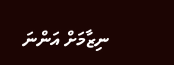ނިޒާމަށް އަންނަ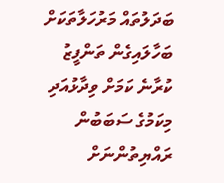ބަދަލުތައް މަރުހަލާތަކަށް ބަހާލައިގެން ތަންފީޒު ކުރާނެ ކަމަށް ވިދާޅުއަދި މިކަމުގެ ސަބަބުން ރައްޔިތުންނަށް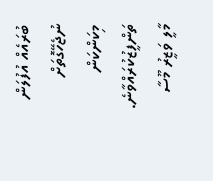ބުރައެއް އުފުލަން ނުޖެހޭގޮތަށް މިކަންކަން ތަންފީޒުކުރައްވާނެ.
މާލީ ވަޒީރު މޫސާ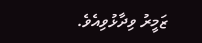ޒަމީރު ވިދާޅުވިއެވެ.